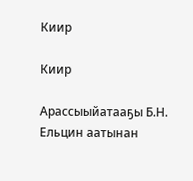Киир

Киир

Арассыыйатааҕы Б.Н. Ельцин аатынан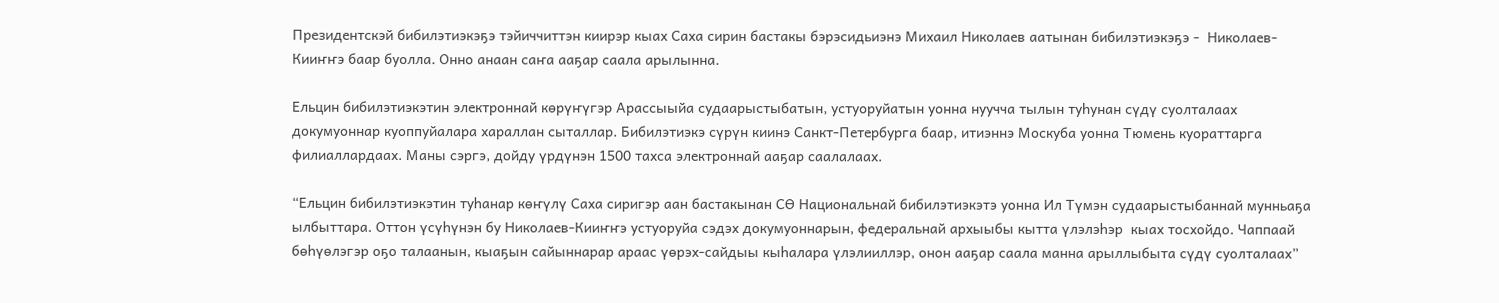Президентскэй бибилэтиэкэҕэ тэйиччиттэн киирэр кыах Саха сирин бастакы бэрэсидьиэнэ Михаил Николаев аатынан бибилэтиэкэҕэ -  Николаев-Кииҥҥэ баар буолла. Онно анаан саҥа ааҕар саала арылынна.

Ельцин бибилэтиэкэтин электроннай көрүҥүгэр Арассыыйа судаарыстыбатын, устуоруйатын уонна нуучча тылын туһунан сүдү суолталаах докумуоннар куоппуйалара хараллан сыталлар. Бибилэтиэкэ сүрүн киинэ Санкт-Петербурга баар, итиэннэ Москуба уонна Тюмень куораттарга филиаллардаах. Маны сэргэ, дойду үрдүнэн 1500 тахса электроннай ааҕар саалалаах.

“Ельцин бибилэтиэкэтин туһанар көҥүлү Саха сиригэр аан бастакынан СӨ Национальнай бибилэтиэкэтэ уонна Ил Түмэн судаарыстыбаннай мунньаҕа ылбыттара. Оттон үсүһүнэн бу Николаев-Кииҥҥэ устуоруйа сэдэх докумуоннарын, федеральнай архыыбы кытта үлэлэһэр  кыах тосхойдо. Чаппаай бөһүөлэгэр оҕо талаанын, кыаҕын сайыннарар араас үөрэх-сайдыы кыһалара үлэлииллэр, онон ааҕар саала манна арыллыбыта сүдү суолталаах”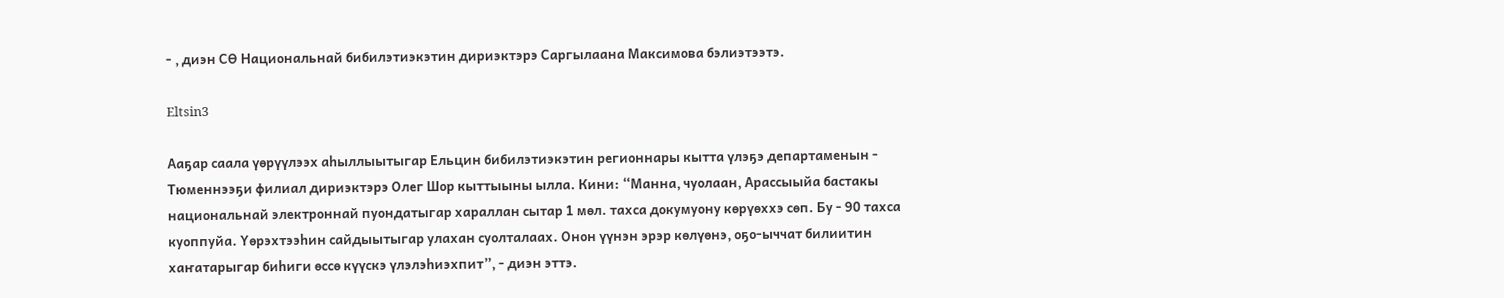- , диэн СӨ Национальнай бибилэтиэкэтин дириэктэрэ Саргылаана Максимова бэлиэтээтэ.

Eltsin3

Ааҕар саала үөрүүлээх аһыллыытыгар Ельцин бибилэтиэкэтин регионнары кытта үлэҕэ департаменын -  Тюменнээҕи филиал дириэктэрэ Олег Шор кыттыыны ылла. Кини: “Манна, чуолаан, Арассыыйа бастакы национальнай электроннай пуондатыгар хараллан сытар 1 мөл. тахса докумуону көрүөххэ сөп. Бу - 90 тахса куоппуйа. Үөрэхтээһин сайдыытыгар улахан суолталаах. Онон үүнэн эрэр көлүөнэ, оҕо-ыччат билиитин хаҥатарыгар биһиги өссө күүскэ үлэлэһиэхпит”, - диэн эттэ.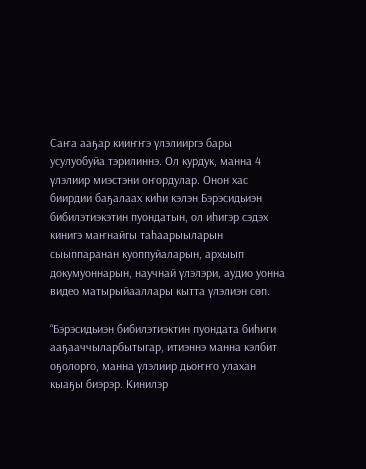Саҥа ааҕар кииҥҥэ үлэлииргэ бары усулуобуйа тэрилиннэ. Ол курдук, манна 4 үлэлиир миэстэни оҥордулар. Онон хас биирдии баҕалаах киһи кэлэн Бэрэсидьиэн бибилэтиэкэтин пуондатын, ол иһигэр сэдэх кинигэ маҥнайгы таһаарыыларын сыыппаранан куоппуйаларын, архыып докумуоннарын, научнай үлэлэри, аудио уонна видео матырыйааллары кытта үлэлиэн сөп.

“Бэрэсидьиэн бибилэтиэктин пуондата биһиги ааҕааччыларбытыгар, итиэннэ манна кэлбит оҕолорго, манна үлэлиир дьоҥҥо улахан кыаҕы биэрэр. Кинилэр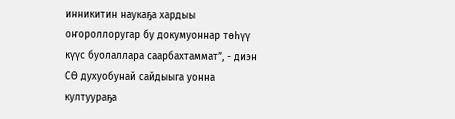инникитин наукаҕа хардыы оҥороллоругар бу докумуоннар төһүү күүс буолаллара саарбахтаммат”, - диэн СӨ духуобунай сайдыыга уонна култуураҕа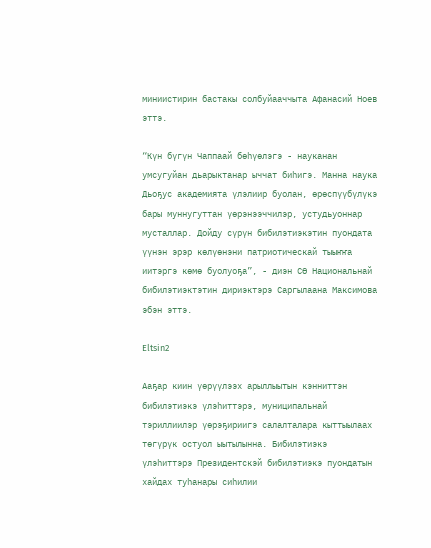миниистирин бастакы солбуйааччыта Афанасий Ноев эттэ.

“Күн бүгүн Чаппаай бөһүөлэгэ - науканан умсугуйан дьарыктанар ыччат биһигэ. Манна наука Дьоҕус академията үлэлиир буолан, өрөспүүбүлүкэ бары муннугуттан үөрэнээччилэр, устудьуоннар мусталлар. Дойду сүрүн бибилэтиэкэтин пуондата үүнэн эрэр көлүөнэни патриотическай тыыҥҥа иитэргэ көмө буолуоҕа”, - диэн СӨ Национальнай бибилэтиэктэтин дириэктэрэ Саргылаана Максимова эбэн эттэ.

Eltsin2

Ааҕар киин үөрүүлээх арыллыытын кэнниттэн бибилэтиэкэ үлэһиттэрэ, муниципальнай тэриллиилэр үөрэҕириигэ салалталара кыттыылаах төгүрүк остуол ыытылынна. Бибилэтиэкэ үлэһиттэрэ Президентскэй бибилэтиэкэ пуондатын хайдах туһанары сиһилии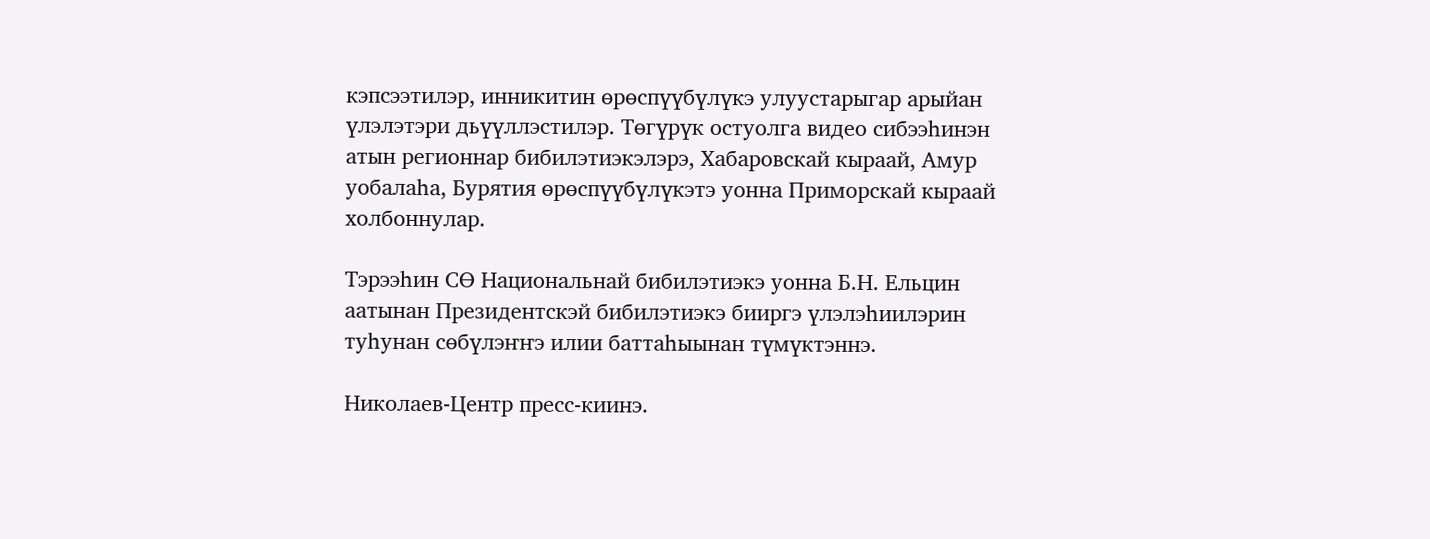кэпсээтилэр, инникитин өрөспүүбүлүкэ улуустарыгар арыйан үлэлэтэри дьүүллэстилэр. Төгүрүк остуолга видео сибээһинэн атын регионнар бибилэтиэкэлэрэ, Хабаровскай кыраай, Амур уобалаһа, Бурятия өрөспүүбүлүкэтэ уонна Приморскай кыраай холбоннулар.

Тэрээһин СӨ Национальнай бибилэтиэкэ уонна Б.Н. Ельцин аатынан Президентскэй бибилэтиэкэ бииргэ үлэлэһиилэрин туһунан сөбүлэҥҥэ илии баттаһыынан түмүктэннэ.

Николаев-Центр пресс-киинэ.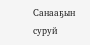Санааҕын суруй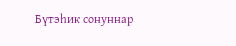Бүтэһик сонуннар